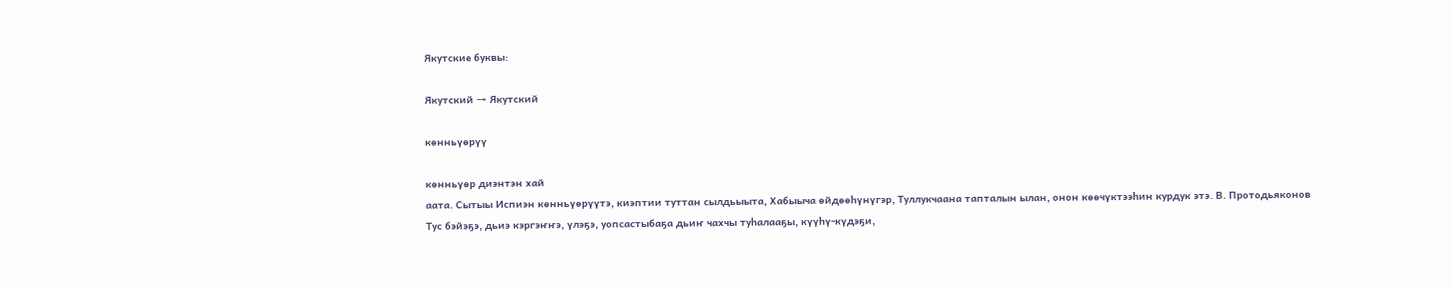Якутские буквы:

Якутский → Якутский

көнньүөрүү

көнньүөр диэнтэн хай
аата. Сытыы Испиэн көнньүөрүүтэ, киэптии туттан сылдьыыта, Хабыыча өйдөөһүнүгэр, Туллукчаана тапталын ылан, онон көөчүктээһин курдук этэ. В. Протодьяконов
Тус бэйэҕэ, дьиэ кэргэҥҥэ, үлэҕэ, уопсастыбаҕа дьиҥ чахчы туһалааҕы, күүһү-күдэҕи,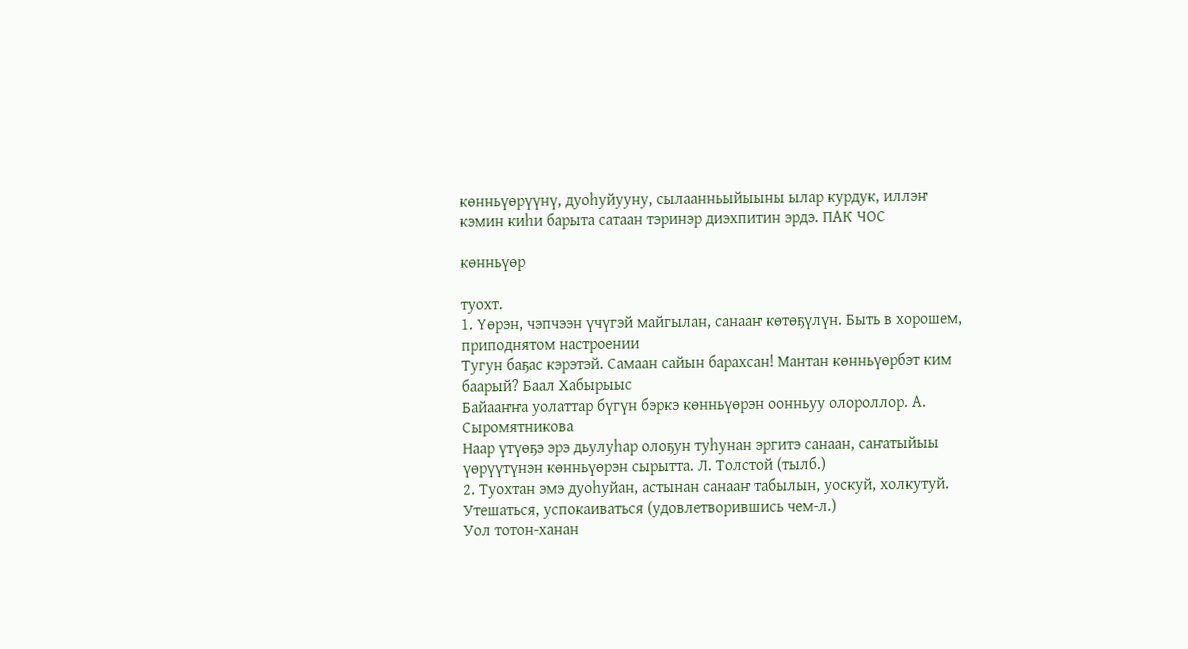көнньүөрүүнү, дуоһуйууну, сылаанньыйыыны ылар курдук, иллэҥ кэмин киһи барыта сатаан тэринэр диэхпитин эрдэ. ПАК ЧОС

көнньүөр

туохт.
1. Үөрэн, чэпчээн үчүгэй майгылан, санааҥ көтөҕүлүн. Быть в хорошем, приподнятом настроении
Тугун баҕас кэрэтэй. Самаан сайын барахсан! Мантан көнньүөрбэт ким баарый? Баал Хабырыыс
Байааҥҥа уолаттар бүгүн бэркэ көнньүөрэн оонньуу олороллор. А. Сыромятникова
Наар үтүөҕэ эрэ дьулуһар олоҕун туһунан эргитэ санаан, саҥатыйыы үөрүүтүнэн көнньүөрэн сырытта. Л. Толстой (тылб.)
2. Туохтан эмэ дуоһуйан, астынан санааҥ табылын, уоскуй, холкутуй. Утешаться, успокаиваться (удовлетворившись чем-л.)
Уол тотон-ханан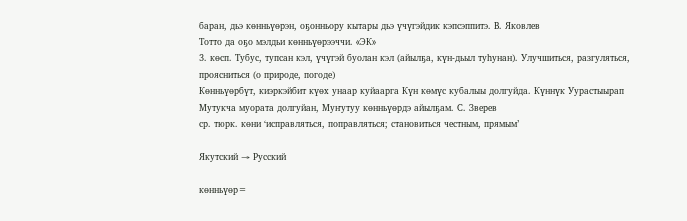баран, дьэ көнньүөрэн, оҕонньору кытары дьэ үчүгэйдик кэпсэппитэ. В. Яковлев
Тотто да оҕо мэлдьи көнньүөрээччи. «ЭК»
3. көсп. Тубус, тупсан кэл, үчүгэй буолан кэл (айылҕа, күн-дьыл туһунан). Улучшиться, разгуляться, проясниться (о природе, погоде)
Көнньүөрбүт, киэркэйбит күөх унаар куйаарга Күн көмүс кубалыы долгуйда. Күннүк Уурастыырап
Мутукча муората долгуйан, Муҥутуу көнньүөрдэ айылҕам. С. Зверев
ср. тюрк. көни ‘исправляться, поправляться; становиться честным, прямым’

Якутский → Русский

көнньүөр=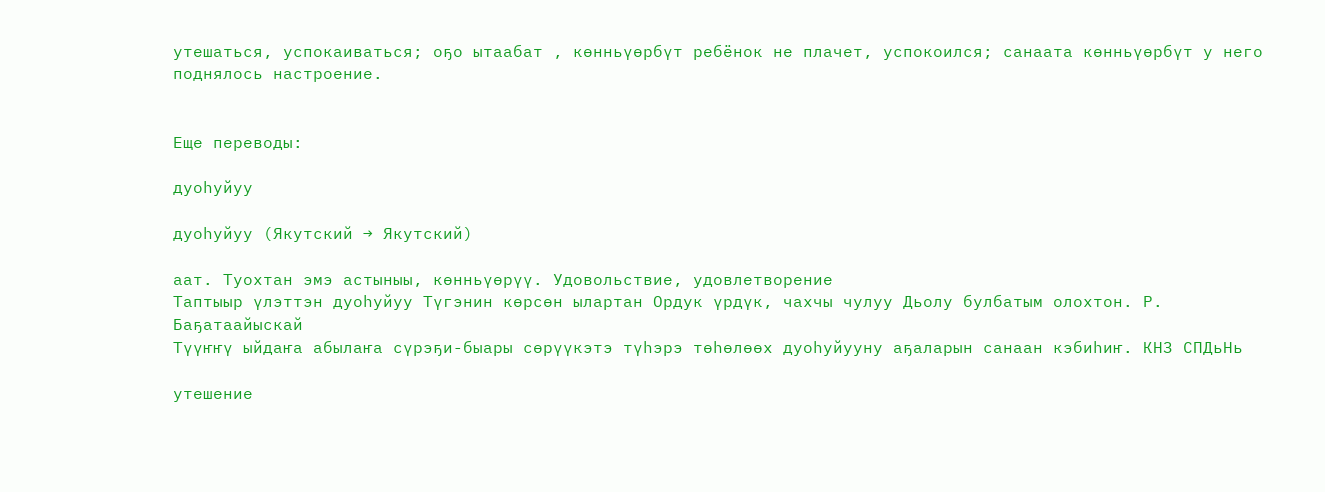утешаться, успокаиваться; оҕо ытаабат , көнньүөрбүт ребёнок не плачет, успокоился; санаата көнньүөрбүт у него поднялось настроение.


Еще переводы:

дуоһуйуу

дуоһуйуу (Якутский → Якутский)

аат. Туохтан эмэ астыныы, көнньүөрүү. Удовольствие, удовлетворение
Таптыыр үлэттэн дуоһуйуу Түгэнин көрсөн ылартан Ордук үрдүк, чахчы чулуу Дьолу булбатым олохтон. Р. Баҕатаайыскай
Түүҥҥү ыйдаҥа абылаҥа сүрэҕи-быары сөрүүкэтэ түһэрэ төһөлөөх дуоһуйууну аҕаларын санаан кэбиһиҥ. КНЗ СПДьНь

утешение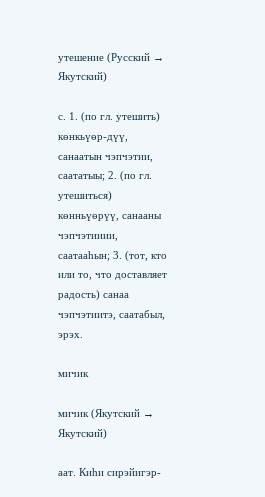утешение (Русский → Якутский)

с. 1. (по гл. утешить) көнкьүөр-дүү, санаатын чэпчэтии, саататыы; 2. (по гл. утешиться) көнньүөрүү, санааны чэпчэтииии, саатааһын; 3. (тот, кто или то, что доставляет радость) санаа чэпчэтиитэ, саатабыл, эрэх.

мичик

мичик (Якутский → Якутский)

аат. Киһи сирэйигэр-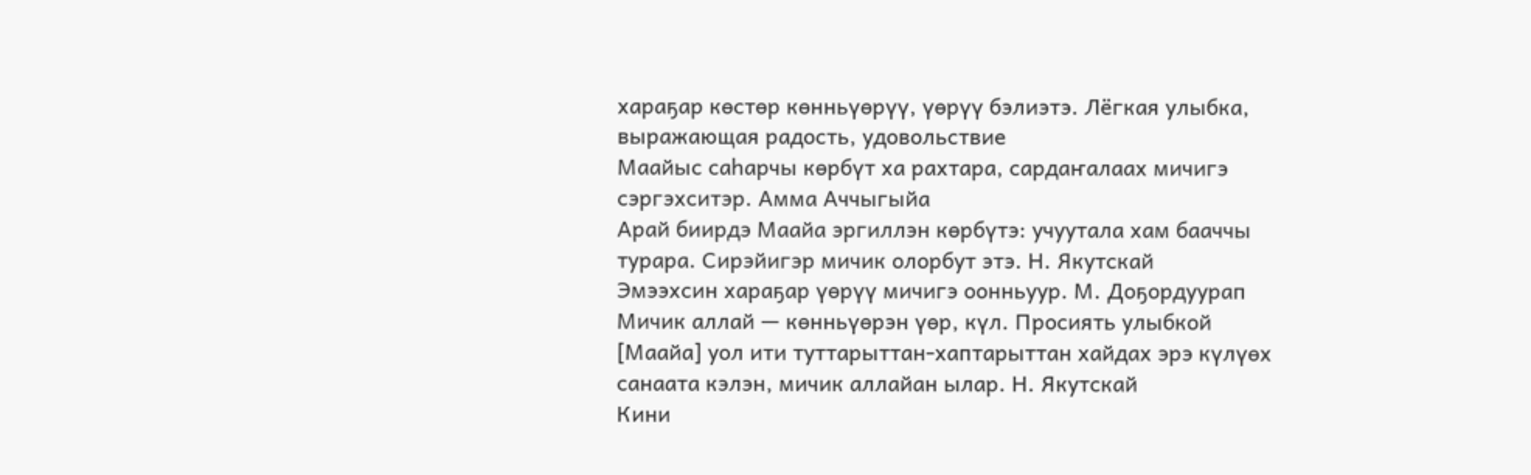хараҕар көстөр көнньүөрүү, үөрүү бэлиэтэ. Лёгкая улыбка, выражающая радость, удовольствие
Маайыс саһарчы көрбүт ха рахтара, сардаҥалаах мичигэ сэргэхситэр. Амма Аччыгыйа
Арай биирдэ Маайа эргиллэн көрбүтэ: учуутала хам бааччы турара. Сирэйигэр мичик олорбут этэ. Н. Якутскай
Эмээхсин хараҕар үөрүү мичигэ оонньуур. М. Доҕордуурап
Мичик аллай — көнньүөрэн үөр, күл. Просиять улыбкой
[Маайа] уол ити туттарыттан-хаптарыттан хайдах эрэ күлүөх санаата кэлэн, мичик аллайан ылар. Н. Якутскай
Кини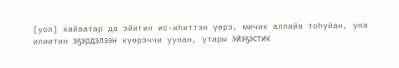[уол] хайаатар да эйигин ис-иһиттэн үөрэ, мичик аллайа тоһуйан, уҥа илиитин эҕэрдэлээн күөрэччи уунан, утары эйэҕэстик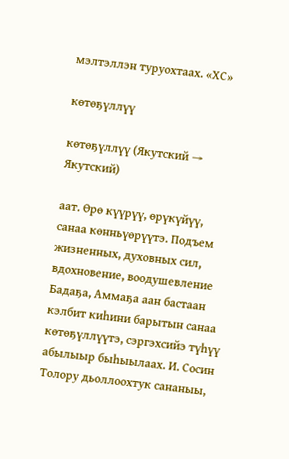мэлтэллэн туруохтаах. «ХС»

көтөҕүллүү

көтөҕүллүү (Якутский → Якутский)

аат. Өрө күүрүү, өрүкүйүү, санаа көнньүөрүүтэ. Подъем жизненных, духовных сил, вдохновение, воодушевление
Бадаҕа, Аммаҕа аан бастаан кэлбит киһини барытын санаа көтөҕүллүүтэ, сэргэхсийэ түһүү абылыыр быһыылаах. И. Сосин
Толору дьоллоохтук сананыы,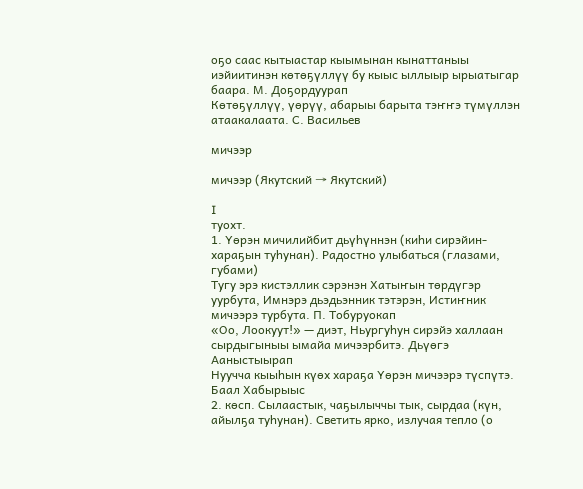оҕо саас кытыастар кыымынан кынаттаныы иэйиитинэн көтөҕүллүү бу кыыс ыллыыр ырыатыгар баара. М. Доҕордуурап
Көтөҕүллүү, үөрүү, абарыы барыта тэҥҥэ түмүллэн атаакалаата. С. Васильев

мичээр

мичээр (Якутский → Якутский)

I
туохт.
1. Үөрэн мичилийбит дьүһүннэн (киһи сирэйин-хараҕын туһунан). Радостно улыбаться (глазами, губами)
Тугу эрэ кистэллик сэрэнэн Хатыҥын төрдүгэр уурбута, Имнэрэ дьэдьэнник тэтэрэн, Истиҥник мичээрэ турбута. П. Тобуруокап
«Оо, Лоокуут!» — диэт, Ньургуһун сирэйэ халлаан сырдыгыныы ымайа мичээрбитэ. Дьүөгэ Ааныстыырап
Нуучча кыыһын күөх хараҕа Үөрэн мичээрэ түспүтэ. Баал Хабырыыс
2. көсп. Сылаастык, чаҕылыччы тык, сырдаа (күн, айылҕа туһунан). Светить ярко, излучая тепло (о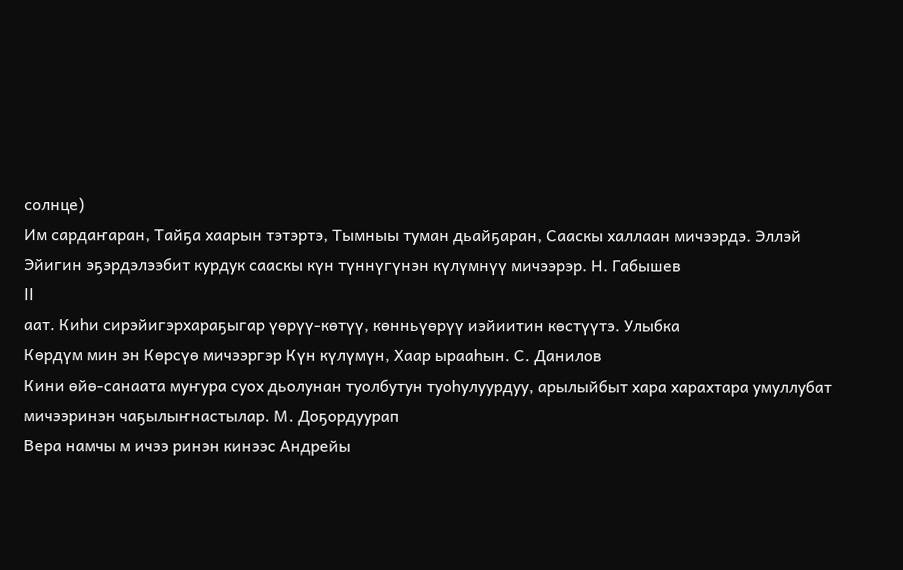солнце)
Им сардаҥаран, Тайҕа хаарын тэтэртэ, Тымныы туман дьайҕаран, Сааскы халлаан мичээрдэ. Эллэй
Эйигин эҕэрдэлээбит курдук сааскы күн түннүгүнэн күлүмнүү мичээрэр. Н. Габышев
II
аат. Киһи сирэйигэрхараҕыгар үөрүү-көтүү, көнньүөрүү иэйиитин көстүүтэ. Улыбка
Көрдүм мин эн Көрсүө мичээргэр Күн күлүмүн, Хаар ырааһын. С. Данилов
Кини өйө-санаата муҥура суох дьолунан туолбутун туоһулуурдуу, арылыйбыт хара харахтара умуллубат мичээринэн чаҕылыҥнастылар. М. Доҕордуурап
Вера намчы м ичээ ринэн кинээс Андрейы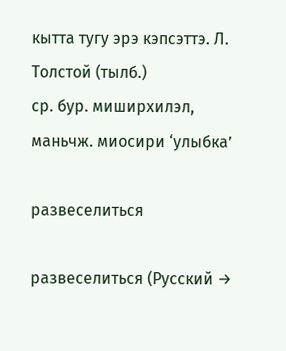кытта тугу эрэ кэпсэттэ. Л. Толстой (тылб.)
ср. бур. миширхилэл, маньчж. миосири ‘улыбка’

развеселиться

развеселиться (Русский →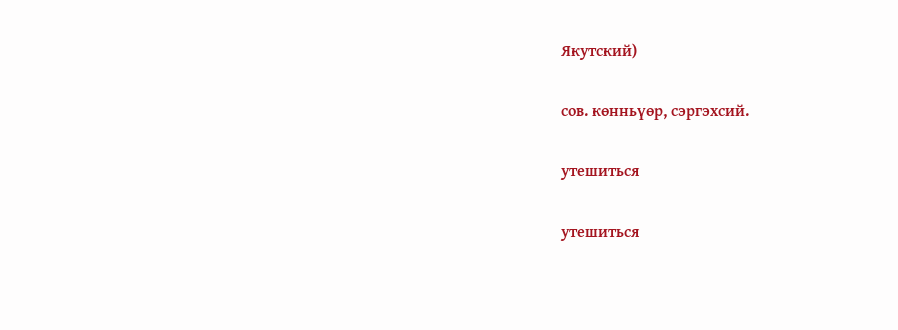Якутский)

сов. көнньүөр, сэргэхсий.

утешиться

утешиться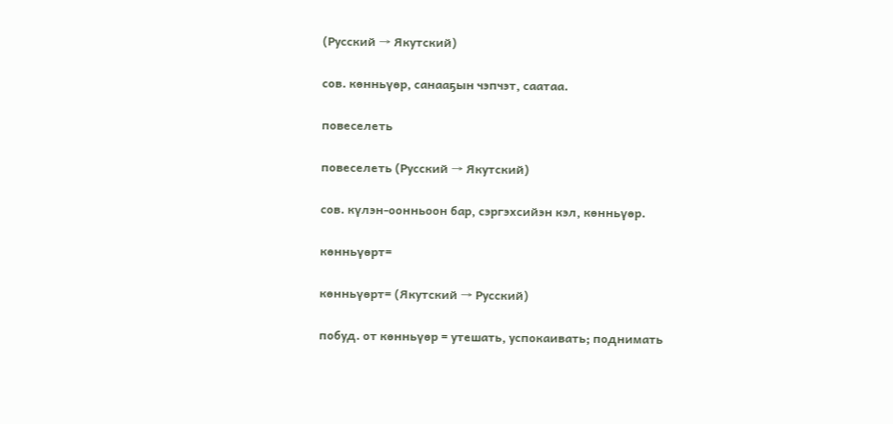(Русский → Якутский)

сов. көнньүөр, санааҕын чэпчэт, саатаа.

повеселеть

повеселеть (Русский → Якутский)

сов. күлэн-оонньоон бар, сэргэхсийэн кэл, көнньүөр.

көнньүөрт=

көнньүөрт= (Якутский → Русский)

побуд. от көнньүөр = утешать, успокаивать; поднимать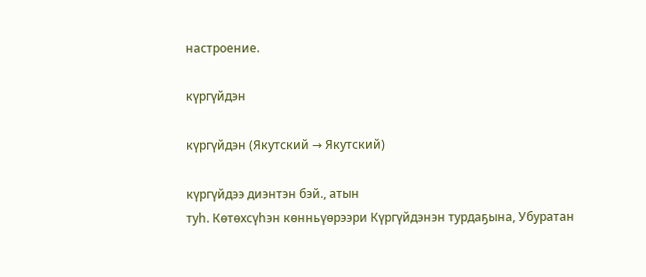настроение.

күргүйдэн

күргүйдэн (Якутский → Якутский)

күргүйдээ диэнтэн бэй., атын
туһ. Көтөхсүһэн көнньүөрээри Күргүйдэнэн турдаҕына, Убуратан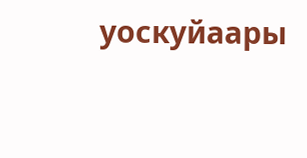уоскуйаары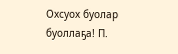Охсуох буолар буоллаҕа! П.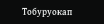Тобуруокап